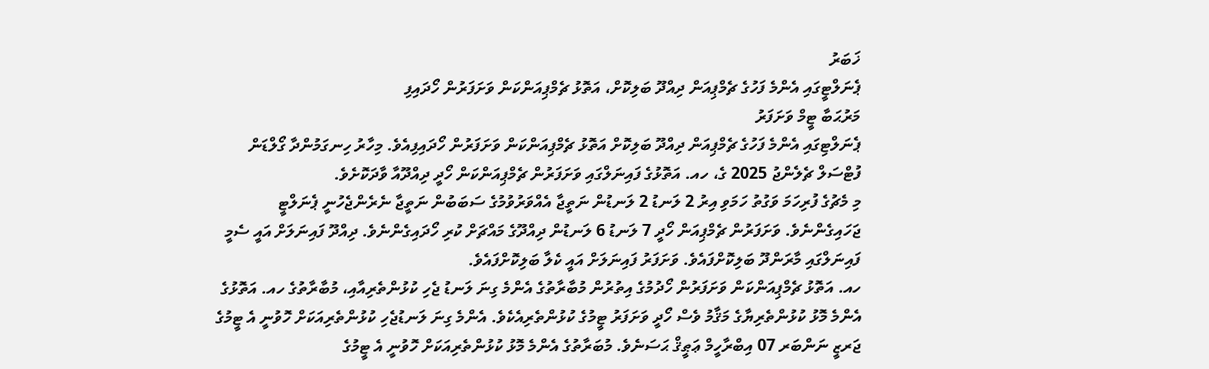ޚަބަރު
ޕެނަލްޓީގައި އެންމެ ފަހުގެ ޗެމްޕިއަން ދިއްދޫ ބަލިކޮށް، އަތޮޅު ޗެމްޕިއަންކަން ވަށަފަރުން ހޯދައިފި
މަރުޙަބާ ޓީމް ވަށަފަރު
ޕެނަލްޓިގައި އެންމެ ފަހުގެ ޗެމްޕިއަން ދިއްދޫ ބަލިކޮށް އަތޮޅު ޗެމްޕިއަންކަން ވަށަފަރުން ހޯދައިފިއެވެ. މިހާރު ހިނގަމުންދާ ގޯލްޑަން ފުޓްސަލް ޗެލެންޖު 2025 ގެ، ހއ. އަތޮޅުގެ ފައިނަލްގައި ވަށަފަރުން ޗެމްޕިއަންކަން ހޯދީ ދިއްދޫއާ ވާދަކޮށެވެ.
މި މެޗުގެ ފުރިހަމަ ވަގުތު ހަމަވި އިރު 2 ލަނޑު 2 ލަނޑުން ނަތީޖާ އެއްވަރުވުމުގެ ސަބަބުން ނަތީޖާ ނެރެންޖެހުނީ ޕެނަލްޓީ ޖަހައިގެންނެވެ. ވަށަފަރުން ޗެމްޕިއަން ހޯދީ 7 ލަނޑު 6 ލަނޑުން ދިއްދޫގެ މައްޗަށް ކުރި ހޯދައިގެންނެވެ. ދިއްދޫ ފައިނަލަށް އައީ ސެމީ ފައިނަލްގައި މާރަންދޫ ބަލިކޮށްފައެވެ. ވަށަފަރު ފައިނަލަށް އައީ ކެލާ ބަލިކޮށްފައެވެ.
ހއ. އަތޮޅު ޗެމްޕިއަންކަން ވަށަފަރުން ހޯދުމުގެ އިތުރުން މުބާރާތުގެ އެންމެ ގިނަ ލަނޑު ޖެހި ކުޅުންތެރިއާއި، މުބާރާތުގެ ހއ. އަތޮޅުގެ އެންމެ މޮޅު ކުޅުންތެރިޔާގެ މަޤާމު ވެސް ހޯދީ ވަށަފަރު ޓީމުގެ ކުޅުންތެރިއެކެވެ. އެންމެ ގިނަ ލަނޑުޖެހި ކުޅުންތެރިއަކަށް ހޮވުނީ އެ ޓީމުގެ ޖަރޒީ ނަންބަރ 07 އިބްރާހީމް ޢަޠީޤް ޙަސަނެވެ. މުބަރާތުގެ އެންމެ މޮޅު ކުޅުންތެރިއަކަށް ހޮވުނީ އެ ޓީމުގެ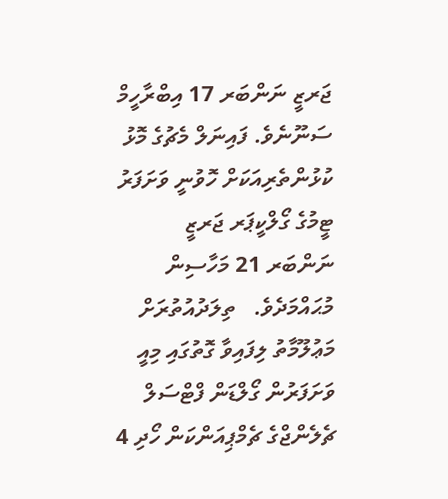ޖަރޒީ ނަންބަރ 17 އިބްރާހީމް ސަނޫނެވެ. ފައިނަލް މެޗުގެ މޮޅު ކުޅުންތެރިއަކަށް ހޮވުނީ ވަށަފަރު ޓީމުގެ ގޯލްކީޕަރ ޖަރޒީ ނަންބަރ 21 މަހާސިން މުޙައްމަދެވެ.   ތިލަދުއުތުރަށް މަޢުލޫމާތު ލިފައިވާ ގޮތުގައި މިއީ ވަށަފަރުން ގޯލްޑަން ފްޓްސަލް ޗެލެންޖްގެ ޗެމްޕިއަންކަން ހޯދި 4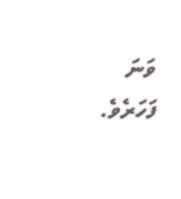ވަނަ ފަހަރެވެ.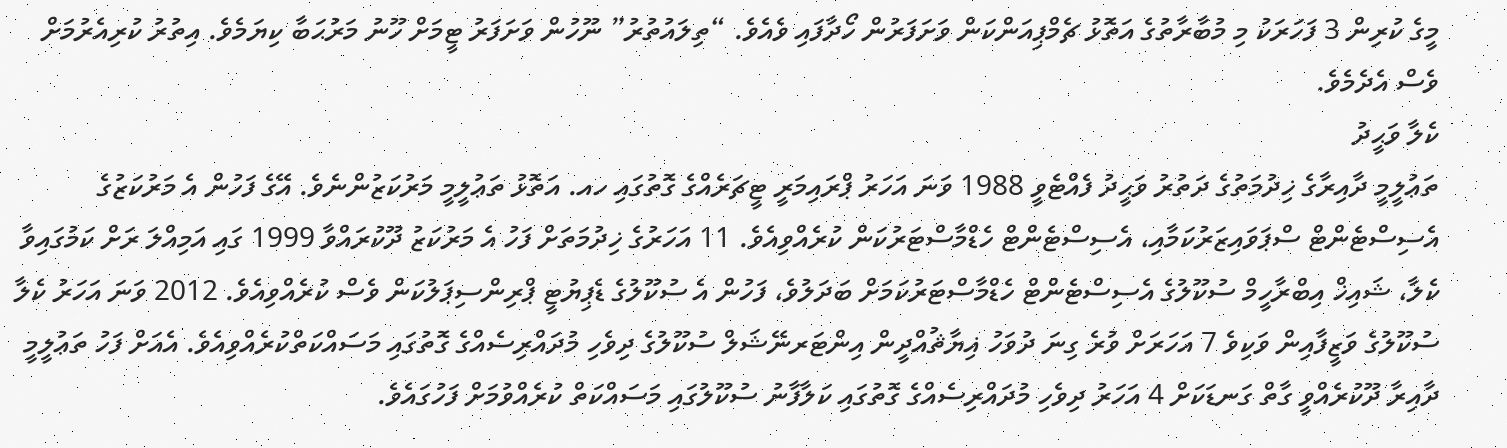މީގެ ކުރިން 3 ފަހަރަކު މި މުބާރާތުގެ އަތޮޅު ޗެމްޕިއަންކަން ވަށަފަރުން ހޯދާފައި ވެއެވެ. “ތިލައުތުރު” ނޫހުން ވަށަފަރު ޓީމަށް ހޫނު މަރުޙަބާ ކިޔަމެވެ. އިތުރު ކުރިއެރުމަށް ވެސް އެދެމެވެ.
ކެލާ ވަޙީދު
ތަޢުލީމީ ދާއިރާގެ ޚިދުމަތުގެ ދަތުރު ވަޙީދު ފެއްޓެވީ 1988 ވަނަ އަހަރު ޕްރައިމަރީ ޓީޗަރެއްގެ ގޮތުގައި ހއ. އަތޮޅު ތަޢުލީމީ މަރުކަޒުންނެވެ. އޭގެ ފަހުން އެ މަރުކަޒުގެ އެސިސްޓެންޓް ސްޕަވައިޒަރުކަމާއި، އެސިސްޓެންޓް ހެޑްމާސްޓަރުކަން ކުރެއްވިއެވެ. 11 އަހަރުގެ ޚިދުމަތަށް ފަހު އެ މަރުކަޒު ދޫކުރައްވާ 1999 ގައި އަމިއްލަ ރަށް ކަމުގައިވާ ކެލާ، ޝައިޚް އިބްރާހީމް ސުކޫލުގެ އެސިސްޓެންޓް ހެޑްމާސްޓަރުކަމަށް ބަދަލުވެ، ފަހުން އެ ސުކޫލުގެ ޑެޕިޔުޓީ ޕްރިންސިޕަލުކަން ވެސް ކުރެއްވިއެވެ. 2012 ވަނަ އަހަރު ކެލާ ސުކޫލުގެ ވަޒީފާއިން ވަކިވެ 7 އަހަރަށް ވުރެ ގިނަ ދުވަހު ޣިޔާޘުއްދީން އިންޓަރނޭޝަލް ސުކޫލުގެ ދިވެހި މުދައްރިސެއްގެ ގޮތުގައި މަސައްކަތްކުރެއްވިއެވެ. އެއަށް ފަހު ތަޢުލީމީ ދާއިރާ ދޫކުރެއްވީ ގާތް ގަނޑަކަށް 4 އަހަރު ދިވެހި މުދައްރިސެއްގެ ގޮތުގައި ކަލާފާނު ސުކޫލުގައި މަސައްކަތް ކުރެއްވުމަށް ފަހުގައެވެ.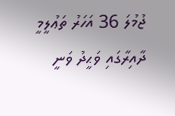ޖުމުލަ 36 އަހަރު ތަޢުލީމީ ދާއިރާގައި ވަޙީދު ވަނީ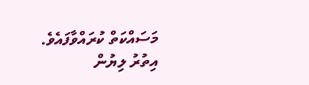މަސައްކަތް ކުރައްވާފައެވެ.
އިތުރު ލިޔުން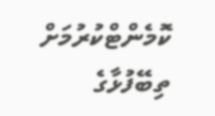ކޮމެންޓްކުރުމަށް
ތިބޭފުޅާގެ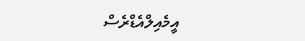އީމެއިލްއެޑްރެސް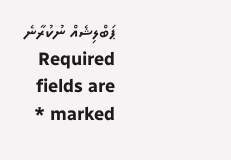ޕަބްލިޝެއް ނުކުރާނެ Required fields are marked *